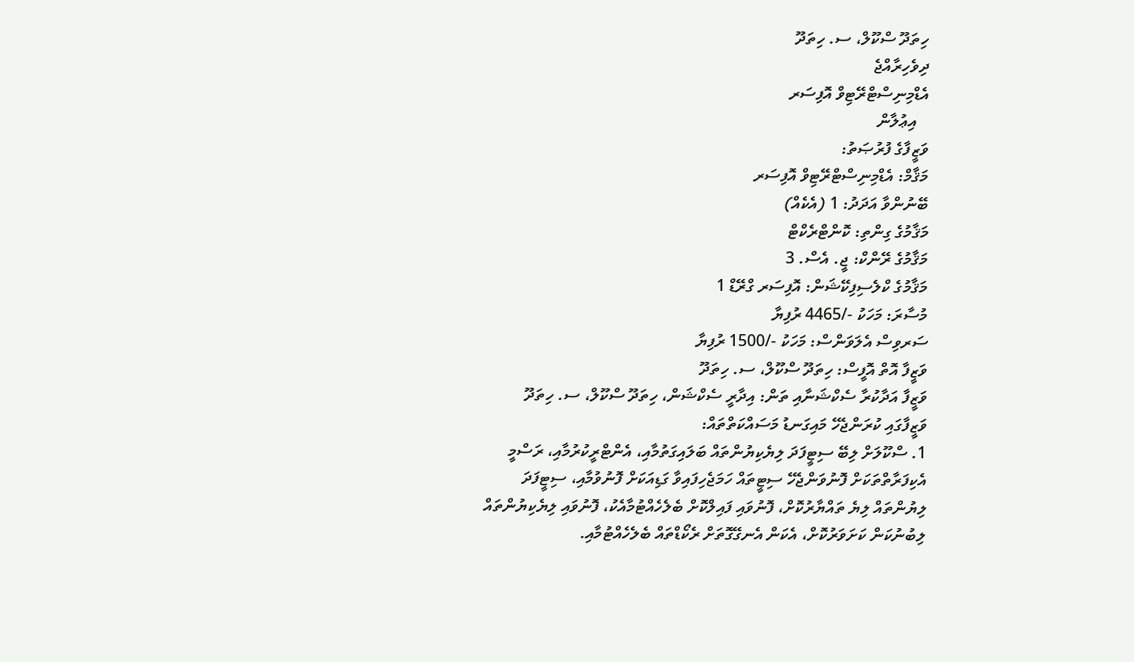ހިތަދޫ ސްކޫލް، ސ. ހިތަދޫ
ދިވެހިރާއްޖެ
އެޑްމިނިސްޓްރޭޓިވް އޮފިސަރ
   އިޢުލާން
ވަޒީފާގެ ފުރުޞަތު:
މަޤާމް: އެޑްމިނިސްޓްރޭޓިވް އޮފިސަރ
ބޭނުންވާ އަދަދު: 1 (އެކެއް)
މަޤާމުގެ ގިންތި: ކޮންޓްރެކްޓް
މަޤާމުގެ ރޭންކް: ޖީ. އެސް. 3
މަޤާމުގެ ކްލެސިފިކޭޝަން: އޮފިސަރ ގްރޭޑް 1
މުސާރަ: މަހަކު -/4465 ރުފިޔާ
ސަރވިސް އެލަވަންސް: މަހަކު -/1500 ރުފިޔާ
ވަޒީފާ އޮތް އޮފީސް: ހިތަދޫ ސްކޫލް، ސ. ހިތަދޫ
ވަޒީފާ އަދާކުރާ ސެކްޝަނާއި ތަން: އިދާރީ ސެކްޝަން، ހިތަދޫ ސްކޫލް، ސ. ހިތަދޫ
ވަޒީފާގައި ކުރަންޖެހޭ މައިގަނޑު މަސައްކަތްތައް:
1. ސްކޫލަށް ލިބޭ ސިޓީފަދަ ލިޔެކިޔުންތައް ބަލައިގަތުމާއި، އެންޓްރީކުރުމާއި، ރަސްމީ އެކިފަރާތްތަކަށް ފޮނުވަންޖެހޭ ސިޓީތައް ހަމަޖެހިފައިވާ ގަޑިއަކަށް ފޮނުވުމާއި، ސިޓީފަދަ ލިޔުންތައް ލިޔެ ތައްޔާރުކޮށް، ފޮނުވައި ފައިލްކޮށް ބެލެހެއްޓުމާއެކު، ފޮނުވައި ލިޔެކިޔުންތައް ލިބުނުކަން ކަށަވަރުކޮށް، އެކަން އެނގޭގޮތަށް ރެކޯޑްތައް ބެލެހެއްޓުމާއި.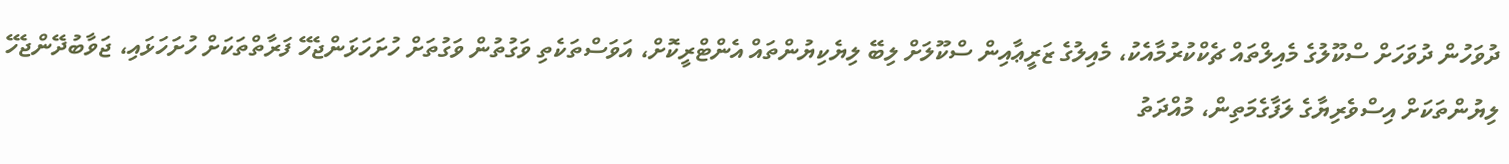ދުވަހުން ދުވަހަށް ސްކޫލުގެ މެއިލްތައް ޗެކްކުރުމާއެކު، މެއިލުގެ ޒަރީޢާއިން ސްކޫލަށް ލިބޭ ލިޔެކިޔުންތައް އެންޓްރީކޮށް، އަވަސްތަކެތި ވަގުތުން ވަގުތަށް ހުށަހަޅަންޖެހޭ ފަރާތްތަކަށް ހުށަހަޅައި، ޖަވާބުދޭންޖެހޭ ލިޔުންތަކަށް އިސްވެރިޔާގެ ލަފާގެމަތިން، މުއްދަތު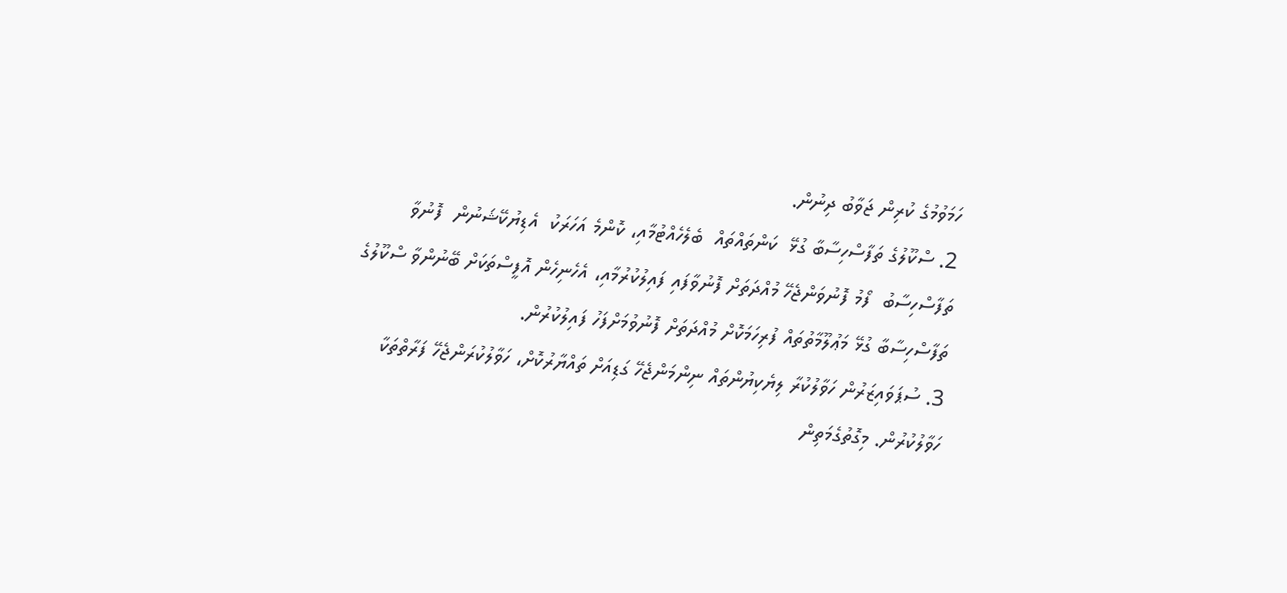ހަމަވުމުގެ ކުރިން ޖަވާބު ދިނުން.
2. ސްކޫލުގެ ތަފާސްހިސާބާ ގުޅޭ  ކަންތައްތައް  ބެލެހެއްޓުމާއި، ކޮންމެ އަހަރަކު  އެޑިޔުކޭޝަނުން  ފޮނުވާ  ތަފާސްހިސާބު  ފޯމު ފޮނުވަންޖެހޭ މުއްދަތަށް ފޮނުވާފައި ފައިލުކުރުމާއި، އެހެނިހެން އޮފީސްތަކަށް ބޭނުންވާ ސްކޫލުގެ ތަފާސްހިސާބާ ގުޅޭ މަޢުލޫމާތުތައް ފުރިހަމަކޮށް މުއްދަތަށް ފޮނުވުމަށްފަހު ފައިލުކުރުން.
3. ސުޕަވައިޒަރުން ހަވާލުކުރާ ލިޔެކިޔުންތައް ނިންމަންޖެހޭ ގަޑިއަށް ތައްޔާރުކޮށް، ހަވާލުކުރަންޖެހޭ ފަރާތްތަކާ ހަވާލުކުރުން. މިގޮތުގެމަތިން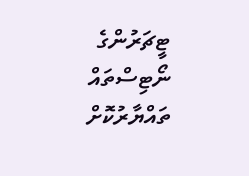ޓީޗަރުންގެ ނޯޓިސްތައް ތައްޔާރުކޮށް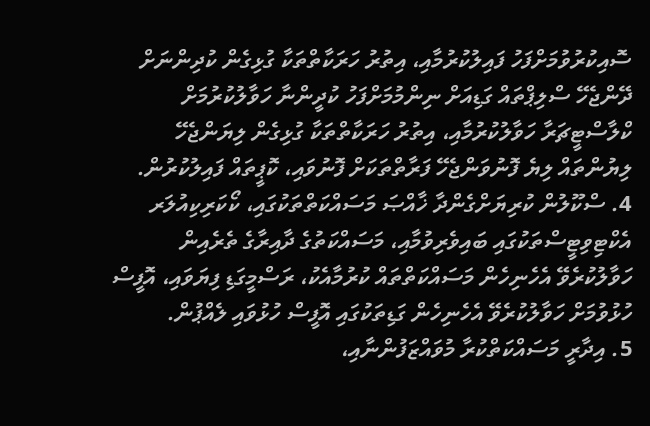ސޮއިކުރުވުމަށްފަހު ފައިލުކުރުމާއި، އިތުރު ހަރަކާތްތަކާ ގުޅިގެން ކުދިންނަށް ދޭންޖެހޭ ސްލިޕްތައް ގަޑިއަށް ނިންމުމަށްފަހު ކުދީންނާ ހަވާލުކުރުމަށް ކްލާސްޓީޗަރާ ހަވާލުކުރުމާއި، އިތުރު ހަރަކާތްތަކާ ގުޅިގެން ލިޔަންޖެހޭ ލިޔުންތައް ލިޔެ ފޮނުވަންޖެހޭ ފަރާތްތަކަށް ފޮނުވައި، ކޮޕީތައް ފައިލުކުރުން.
4. ސްކޫލުން ކުރިޔަށްގެންދާ ޚާއްޞަ މަސައްކަތްތަކުގައި، ކޯކަރިކިއުލަރ އެކްޓިވިޓީސްތަކުގައި ބައިވެރިވުމާއި، މަސައްކަތުގެ ދާއިރާގެ ތެރެއިން ހަވާލުކުރެވޭ އެހެނިހެން މަސައްކަތްތައް ކުރުމާއެކު، ރަސްމީގަޑި ފިޔަވައި، އޮފީސް ހުޅުވުމަށް ހަވާލުކުރެވޭ އެހެނިހެން ގަޑިތަކުގައި އޮފީސް ހުޅުވައި ލެއްޕުން.
5. އިދާރީ މަސައްކަތްކުރާ މުވައްޒަފުންނާއި،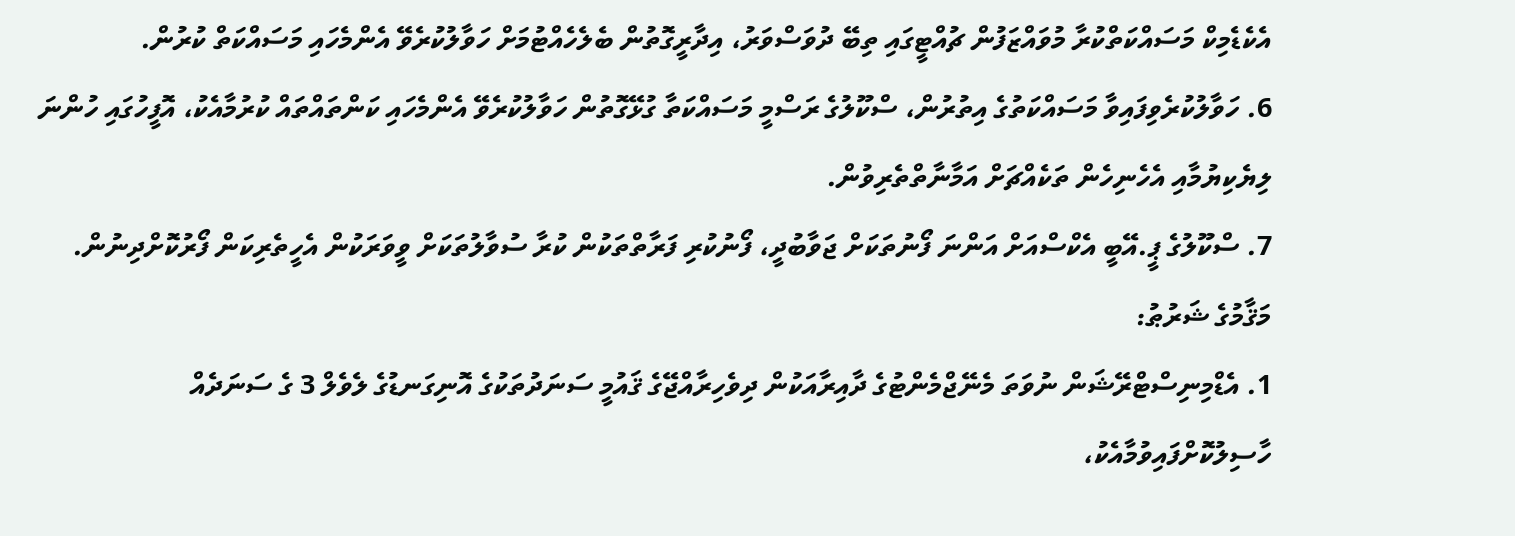އެކެޑެމިކް މަސައްކަތްކުރާ މުވައްޒަފުން ޗުއްޓީގައި ތިބޭ ދުވަސްވަރު، އިދާރީގޮތުން ބެލެހެއްޓުމަށް ހަވާލުކުރެވޭ އެންމެހައި މަސައްކަތް ކުރުން.
6. ހަވާލުކުރެވިފައިވާ މަސައްކަތުގެ އިތުރުން، ސްކޫލުގެ ރަސްމީ މަސައްކަތާ ގުޅޭގޮތުން ހަވާލުކުރެވޭ އެންމެހައި ކަންތައްތައް ކުރުމާއެކު، އޮފީހުގައި ހުންނަ ލިޔެކިޔުމާއި އެހެނިހެން ތަކެއްޗަށް އަމާނާތްތެރިވުން.
7. ސްކޫލުގެ ޕީ.އޭބީ އެކްސްއަށް އަންނަ ފޯނުތަކަށް ޖަވާބުދީ، ފޯނުކުރި ފަރާތްތަކުން ކުރާ ސުވާލުތަކަށް ވީވަރަކުން އެހީތެރިކަން ފޯރުކޮށްދިނުން.
މަޤާމުގެ ޝަރުޠު:
1. އެޑްމިނިސްޓްރޭޝަން ނުވަތަ މެނޭޖްމެންޓުގެ ދާއިރާއަކުން ދިވެހިރާއްޖޭގެ ޤައުމީ ސަނަދުތަކުގެ އޮނިގަނޑުގެ ލެވެލް 3 ގެ ސަނަދެއް ހާސިލުކޮށްފައިވުމާއެކު،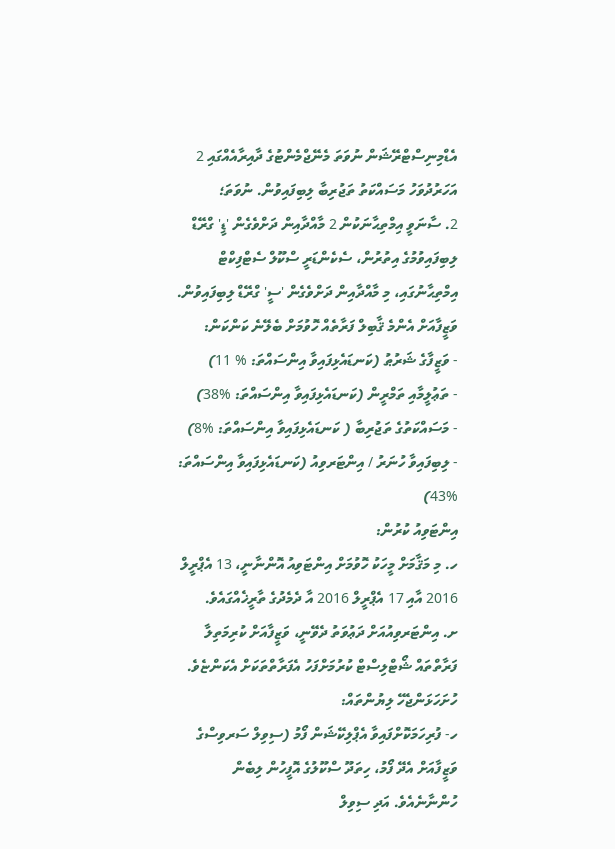އެޑްމިނިސްޓްރޭޝަން ނުވަތަ މެނޭޖްމެންޓުގެ ދާއިރާއެއްގައި 2 އަހަރުދުވަހު މަސައްކަތު ތަޖުރިބާ ލިބިފައިވުން. ނުވަތަ؛
2. ސާނަވީ އިމްތިޙާނަކުން 2 މާއްދާއިން ދަށްވެގެން 'ޑީ' ގްރޭޑް ލިބިފައިވުމުގެ އިތުރުން، ސެކެންޑަރީ ސްކޫލް ސެޓްފިކްޓް އިމްތިޙާނުގައި، މި މާއްދާއިން ދަށްވެގެން 'ސީ' ގްރޭޑް ލިބިފައިވުން.
ވަޒީފާއަށް އެންމެ ޤާބިލް ފަރާތެއް ހޮވުމަށް ބެލޭނެ ކަންކަން:
- ވަޒީފާގެ ޝަރުޠު (ކަނޑައެޅިފައިވާ އިންސައްތަ: % 11)
- ތަޢުލީމާއި ތަމްރީން (ކަނޑައެޅިފައިވާ އިންސައްތަ: %38)
- މަސައްކަތުގެ ތަޖުރިބާ ( ކަނޑައެޅިފައިވާ އިންސައްތަ: %8)
- ލިބިފައިވާ ހުނަރު / އިންޓަރވިއު (ކަނޑައެޅިފައިވާ އިންސައްތަ: %43)
އިންޓަވިއު ކުރުން:
ހ. މި މަޤާމަށް މީހަކު ހޮވުމަށް އިންޓަވިއު އޮންނާނީ، 13 އެޕްރީލް 2016 އާއި 17 އެޕްރީލް 2016 އާ ދެމެދުގެ ތާރީޚެއްގައެވެ.
ށ. އިންޓަރވިއުއަށް ދަޢުވަތު ދެވޭނީ، ވަޒީފާއަށް ކުރިމަތިލާ ފަރާތްތައް ޝޯޓްލިސްޓް ކުރުމަށްފަހު އެފަރާތްތަކަށް އެކަންޏެވެ.
ހުށަހަޅަންޖެހޭ ލިޔުންތައް:
ހ- ފުރިހަމަކޮށްފައިވާ އެޕްލިކޭޝަން ފޯމު (ސިވިލް ސަރވިސްގެ ވަޒީފާއަށް އެދޭ ފޯމު، ހިތަދޫ ސްކޫލުގެ އޮފީހުން ލިބެން ހުންނާނެއެވެ. އަދި ސިވިލް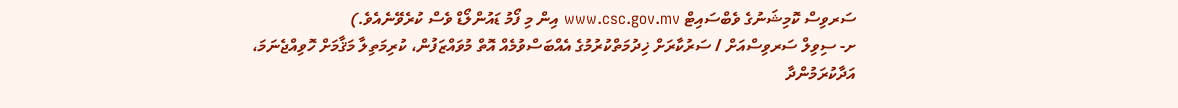ސަރވިސް ކޮމިޝަނުގެ ވެބްސައިޓް www.csc.gov.mv އިން މި ފޯމު ޑައުންލޯޑް ވެސް ކުރެވޭނެއެވެ.)
ށ- ސިވިލް ސަރވިސްއަށް / ސަރުކާރަށް ޚިދުމަތްކުރުމުގެ އެއްބަސްވުމެއް އޮތް މުވައްޒަފުން، ކުރިމަތިލާ މަޤާމަށް ހޮވިއްޖެނަމަ، އަދާކުރަމުންދާ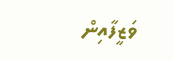ވަޒީފާއިން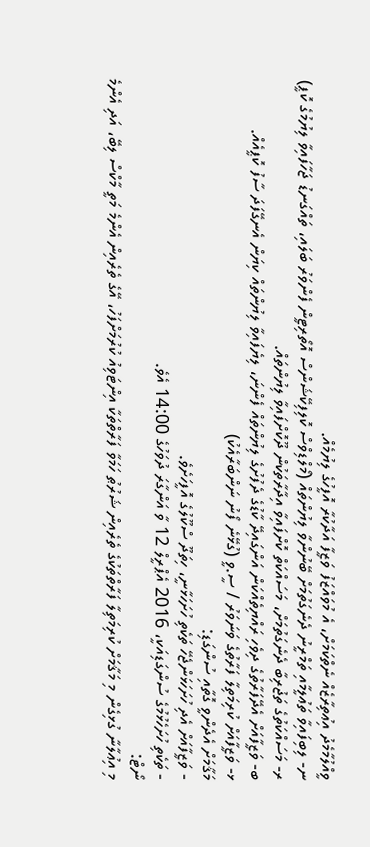ވީއްލުމާމެދު އިޢުތިރާޒެއް ނެތްކަމަށް، އެ މުވައްޒަފު ވަޒީފާ އަދާކުރާ އޮފީހުގެ ލިޔުމެއް.
ނ- ލިބިފައިވާ ތަޢުލީމާއި ތަމްރީނު ދެނެގަތުމަށް ބޭނުންވާ ލިޔުންތައް (މޯލްޑިވްސް ކޮލިފިކޭޝަންސް އޮތޯރިޓީން ފެންވަރު ބަލައި، ތައްގަނޑު ޖަހާފައިވާ ލިޔުމުގެ ކޮޕީ)
ރ- މަސައްކަތުގެ ތަޖުރިބާ ދެނެގަތުމަށް، މަސައްކަތް ކޮށްފައިވާ އިދާރާތަކުން ދޫކޮށްފައިވާ ލިޔުންތައް.
ބ- ވަޒީފާއަށް އެދޭފަރާތުގެ ދިވެހި ރައްޔިތެއްކަން އަންގައިދޭ ކާޑުގެ ދެފުށުގެ ލިޔުންތައް ފެންނަ، ލިޔެފައިވާ ލިޔުންތައް ކިޔަން އެނގޭފަދަ ސާފު ކޮޕީއެއް.
ޅ- ވަޒީފާއަށް ކުރިމަތިލާ ފަރާތުގެ ވަނަވަރު / ސީ.ވީ (ގުޅޭނެ ފޯނު ނަންބަރާއެކު)
މަޤާމަށް އެދެންވީ ގޮތާއި ސުންގަޑި:
- ވަޒީފާއަށް އެދި ހުށަހަޅަންޖެހޭ ތަކެތި ހުށަހަޅާނީ، ހިތަދޫ ސްކޫލުގެ އޮފީހަށެވެ.
- ތަކެތި ހުށަހެޅުމުގެ ސުންގަޑިއަކީ، 2016 އެޕްރީލް 12 ވާ އަންގާރަ ދުވަހުގެ 14:00 އެވެ.
ނޯޓް:
މި އިޢުލާނާ ގުޅިގެން މި މަޤާމަށް ކުރިމަތިލާ ފަރާތްތަކުގެ ތެރެއިން ޝަރުޠު ހަމަވާ ފަރާތްތަކާ އިންޓަވިއު ކުރުމަށްފަހު، އޭގެ ތެރެއިން އެންމެ މަތީ މާކްސް ލިބޭ، އަދި އެންމެ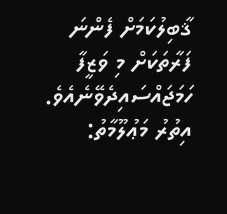ޤާބިލުކަމަށް ފެންނަ ފަރާތަކަށް މި ވަޒީފާ ހަމަޖައްސައިދެވޭނެއެވެ.
އިތުރު މަޢުލޫމާތު: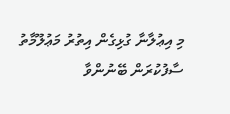މި އިޢުލާނާ ގުޅިގެން އިތުރު މަޢުލޫމާތު ސާފުކުރަން ބޭނުންވާ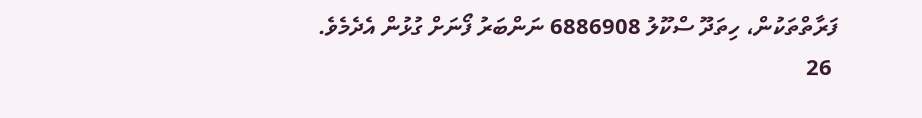ފަރާތްތަކުން، ހިތަދޫ ސްކޫލު 6886908 ނަންބަރު ފޯނަށް ގުޅުން އެދެމެވެ.
 26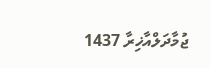ޖުމާދަލްއާޚިރާ 1437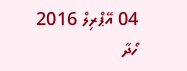04 އޭޕްރިލް 2016
ހޯދާ